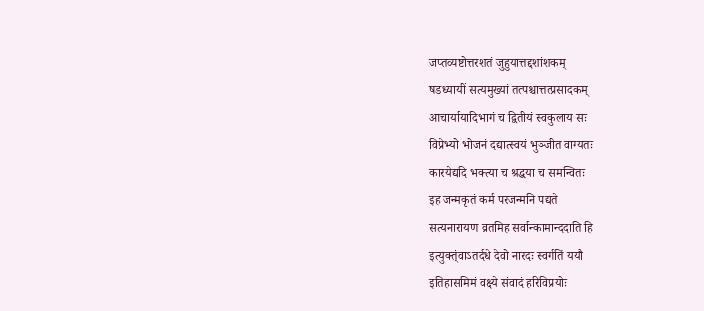जप्तव्यष्टोत्तरशतं जुहुयात्तद्दशांशकम्
षडध्यायीं सत्यमुख्यां तत्पश्चात्तत्प्रसादकम्
आचार्यायादिभागं च द्वितीयं स्वकुलाय सः
विप्रेभ्यो भोजनं दद्यात्स्वयं भुञ्जीत वाग्यतः
कारयेद्यदि भक्त्या च श्रद्धया च समन्वितः
इह जन्मकृतं कर्म परजन्मनि पद्यते
सत्यनारायण व्रतमिह सर्वान्कामान्ददाति हि
इत्युक्त्ंवाऽतर्दधे देवो नारदः स्वर्गतिं ययौ
इतिहासमिमं वक्ष्ये संवादं हरिविप्रयोः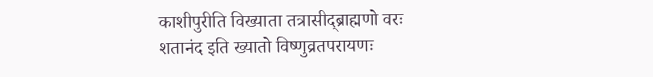काशीपुरीति विख्याता तत्रासीद्ब्राह्मणो वरः
शतानंद इति ख्यातो विष्णुव्रतपरायणः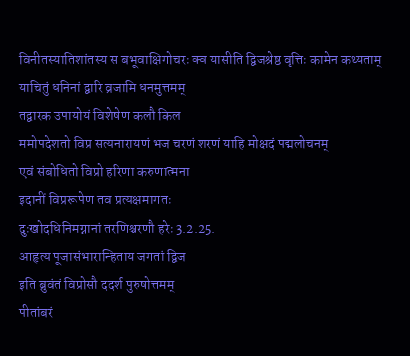विनीतस्यातिशांतस्य स बभूवाक्षिगोचरः क्व यासीति द्विजश्रेष्ठ वृत्तिः कामेन कथ्यताम्
याचितुं धनिनां द्वारि व्रजामि धनमुत्तमम्
तद्वारक उपायोयं विशेषेण कलौ किल
ममोपदेशतो विप्र सत्यनारायणं भज चरणं शरणं याहि मोक्षदं पद्मलोचनम्
एवं संबोधितो विप्रो हरिणा करुणात्मना
इदानीं विप्ररूपेण तव प्रत्यक्षमागतः
दुःखोदधिनिमग्नानां तरणिश्चरणौ हरेः 3.2.25.
आहृत्य पूजासंभारान्हिताय जगतां द्विज
इति ब्रुवंतं विप्रोसौ ददर्श पुरुषोत्तमम्
पीतांबरं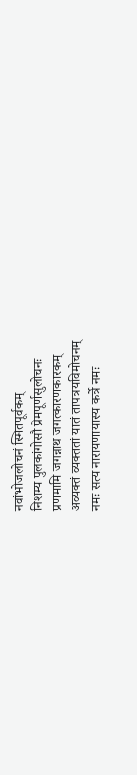नवांभोजलोचनं स्मितपूर्वकम्
निशम्य पुलकांगोसौ प्रेमपूर्णसुलोचनः
प्रणमामि जगन्नाथ जगत्कारणकारकम्
अव्यक्तं व्यक्ततां यातं तापत्रयविमोचनम्
नमः सत्य नारायणायास्य कर्त्रे नमः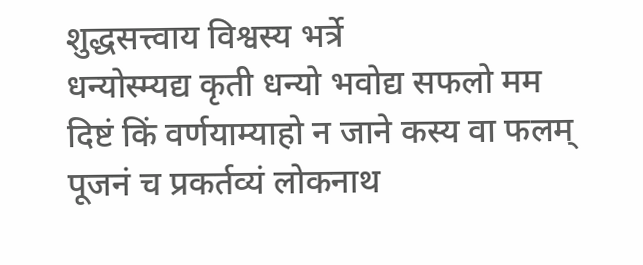शुद्धसत्त्वाय विश्वस्य भर्त्रे
धन्योस्म्यद्य कृती धन्यो भवोद्य सफलो मम
दिष्टं किं वर्णयाम्याहो न जाने कस्य वा फलम्
पूजनं च प्रकर्तव्यं लोकनाथ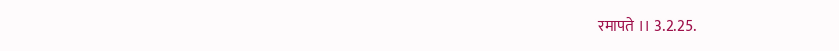रमापते ।। 3.2.25.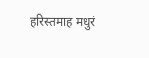हरिस्तमाह मधुरं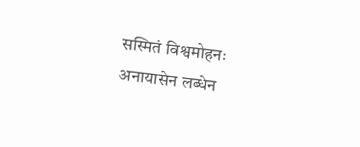सस्मितं विश्वमोहनः
अनायासेन लब्धेन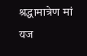श्रद्धामात्रेण मां यज